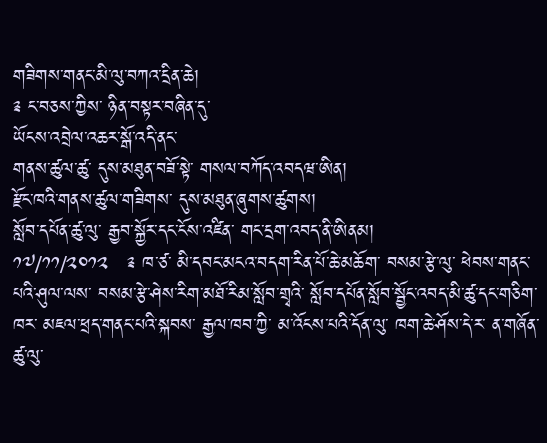གཟིགས་གནང་མི་ལུ་བཀའ་དྲིན་ཆེ།
༉ ང་བཅས་ཀྱིས་ ཉིན་བསྟར་བཞིན་དུ་
ཡོངས་འབྲེལ་འཆར་སྒོ་འདི་ནང་
གནས་ཚུལ་ཚུ་ དུས་མཐུན་བཟོ་སྟེ་ གསལ་བཀོད་འབདཝ་ཨིན།
རྫོང་ཁའི་གནས་ཚུལ་གཟིགས་ དུས་མཐུན་ཞུགས་ཚུགས།
སློབ་དཔོན་ཚུ་ལུ་ རྒྱབ་སྐྱོར་དང་ངོས་འཛིན་ གང་དྲག་འབད་ནི་ཨིནམ།
༡༧/༡༡/༢༠༡༢   ༉ ཁ་ཙ་ མི་དབང་མངའ་བདག་རིན་པོ་ཆེ་མཆོག་ བསམ་རྩེ་ལུ་ ཕེབས་གནང་པའི་ཤུལ་ལས་ བསམ་རྩེ་ཤེས་རིག་མཐོ་རིམ་སློབ་གྲྭའི་ སློབ་དཔོན་སློབ་སྦྱོང་འབད་མི་ཚུ་དང་གཅིག་ཁར་ མཇལ་ཕྲད་གནང་པའི་སྐབས་ རྒྱལ་ཁབ་ཀྱི་ མ་འོངས་པའི་དོན་ལུ་ ཁག་ཆེ་ཤོས་དེ་ར་ ན་གཞོན་ཚུ་ལུ་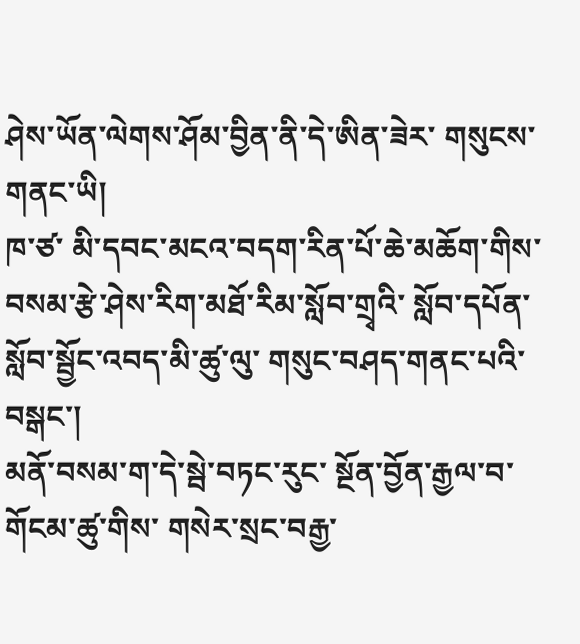ཤེས་ཡོན་ལེགས་ཤོམ་བྱིན་ནི་དེ་ཨིན་ཟེར་ གསུངས་གནང་ཡི།
ཁ་ཙ་ མི་དབང་མངའ་བདག་རིན་པོ་ཆེ་མཆོག་གིས་ བསམ་རྩེ་ཤེས་རིག་མཐོ་རིམ་སློབ་གྲྭའི་ སློབ་དཔོན་སློབ་སྦྱོང་འབད་མི་ཚུ་ལུ་ གསུང་བཤད་གནང་པའི་བསྒང་།
མནོ་བསམ་ག་དེ་སྦེ་བཏང་རུང་ སྔོན་བྱོན་རྒྱལ་བ་གོངམ་ཚུ་གིས་ གསེར་སྲང་བརྒྱ་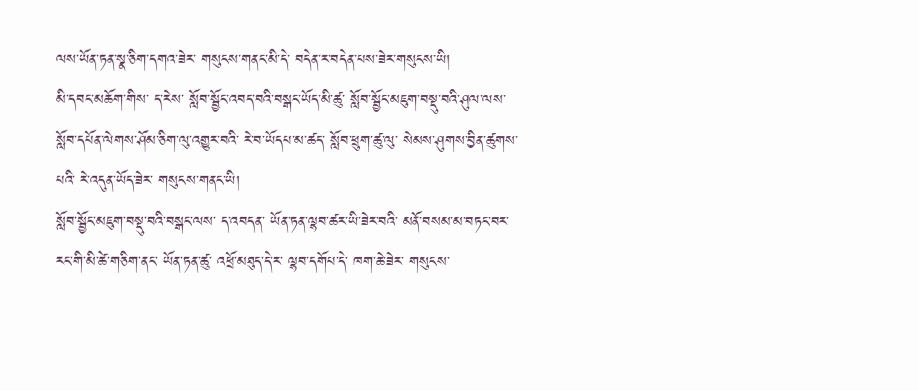ལས་ཡོན་ཏན་སྣ་ཅིག་དགའ་ཟེར་ གསུངས་གནང་མི་དེ་ བདེན་ར་བདེན་པས་ཟེར་གསུངས་ཡི།
མི་དབང་མཆོག་གིས་ ད་རེས་ སློབ་སྦྱོང་འབད་བའི་བསྒང་ཡོད་མི་ཚུ་ སློབ་སྦྱོང་མཇུག་བསྡུ་བའི་ཤུལ་ལས་ སློབ་དཔོན་ལེགས་ཤོམ་ཅིག་ལུ་འགྱུར་བའི་ རེ་བ་ཡོདཔ་མ་ཚད་ སློབ་ཕྲུག་ཚུ་ལུ་ སེམས་ཤུགས་བྱིན་ཚུགས་པའི་ རེ་འདུན་ཡོད་ཟེར་ གསུངས་གནང་ཡི།
སློབ་སྦྱོང་མཇུག་བསྡུ་བའི་བསྒང་ལས་ ད་འབདན་ ཡོན་ཏན་ལྷབ་ཚར་ཡི་ཟེར་བའི་ མནོ་བསམ་མ་བཏང་བར་ རང་གི་མི་ཚེ་གཅིག་ནང་ ཡོན་ཏན་ཚུ་ འཕྲོ་མཐུད་དེ་ར་ ལྷབ་དགོཔ་དེ་ ཁག་ཆེ་ཟེར་ གསུངས་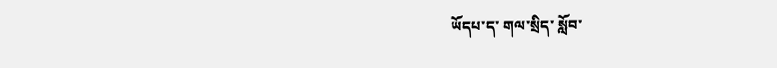ཡོདཔ་ད་ གལ་སྲིད་ སློབ་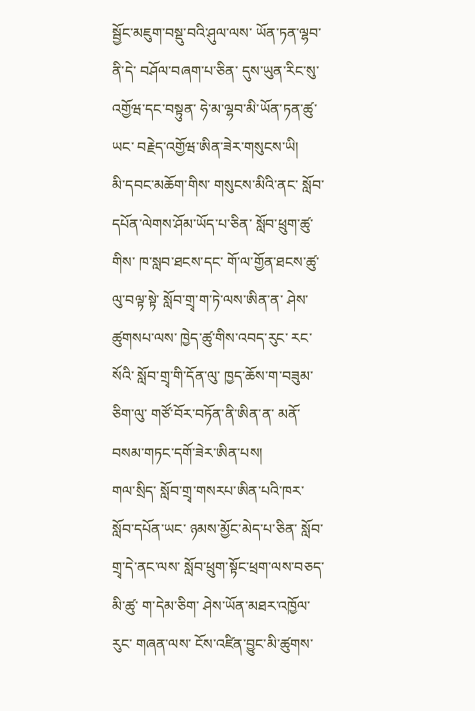སྦྱོང་མཇུག་བསྡུ་བའི་ཤུལ་ལས་ ཡོན་ཏན་ལྷབ་ནི་དེ་ བཤོལ་བཞག་པ་ཅིན་ དུས་ཡུན་རིང་སུ་འགྱོཝ་དང་བསྟུན་ ཧེ་མ་ལྷབ་མི་ཡོན་ཏན་ཚུ་ཡང་ བརྗེད་འགྱོཝ་ཨིན་ཟེར་གསུངས་ཡི།
མི་དབང་མཆོག་གིས་ གསུངས་མིའི་ནང་ སློབ་དཔོན་ལེགས་ཤོམ་ཡོད་པ་ཅིན་ སློབ་ཕྲུག་ཚུ་གིས་ ཁ་སླབ་ཐངས་དང་ གོ་ལ་གྱོན་ཐངས་ཚུ་ལུ་བལྟ་སྟེ་ སློབ་གྲྭ་ག་ཏེ་ལས་ཨིན་ན་ ཤེས་ཚུགསཔ་ལས་ ཁྱེད་ཚུ་གིས་འབད་རུང་ རང་སོའི་ སློབ་གྲྭ་གི་དོན་ལུ་ ཁྱད་ཆོས་ག་བཟུམ་ཅིག་ལུ་ གཙོ་བོར་བཏོན་ནི་ཨིན་ན་ མནོ་བསམ་གཏང་དགོ་ཟེར་ཨིན་པས།
གལ་སྲིད་ སློབ་གྲྭ་གསརཔ་ཨིན་པའི་ཁར་ སློབ་དཔོན་ཡང་ ཉམས་མྱོང་མེད་པ་ཅིན་ སློབ་གྲྭ་དེ་ནང་ལས་ སློབ་ཕྲུག་སྟོང་ཕྲག་ལས་བཅད་མི་ཚུ་ ག་དེམ་ཅིག་ ཤེས་ཡོན་མཐར་འཁྱོལ་རུང་ གཞན་ལས་ ངོས་འཛིན་བྱུང་མི་ཚུགས་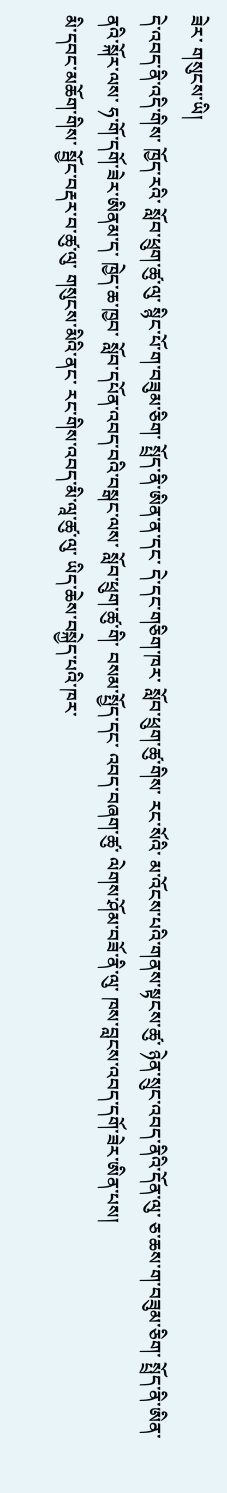ཟེར་ གསུངས་ཡི།
དེ་འབད་ནི་འདི་གིས་ ཁྱོད་རའི་ སློབ་ཕྲུག་ཚུ་ལུ་ སྙིང་པོ་ག་བཟུམ་ཅིག་ སྤྲོད་ནི་ཨིན་ན་དང་ དེ་དང་གཅིག་ཁར་ སློབ་ཕྲུག་ཚུ་གིས་ རང་སོའི་ མ་འོངས་པའི་གནས་སྟངས་ཚུ་ ཉེན་སྲུང་འབད་ནིའི་དོན་ལུ་ ཅ་ཆས་ག་བཟུམ་ཅིག་ སྤྲོད་ནི་ཨིན་ནའི་སྐོར་ལས་ ཧ་གོ་དགོ་ཟེར་ཨིནམ་ད་ ཁྱེད་ཆ་ཁྱབ་ སློབ་དཔོན་འབད་བའི་བསྒང་ལས་ སློབ་ཕྲུག་ཚུ་གི་ བསམ་སྤྱོད་དང་ འབད་བཞག་ཚུ་ ལེགས་ཤོམ་བཟོ་ནི་ལུ་ ཁས་བླངས་འབད་དགོ་ཟེར་ཨིན་པས།
མི་དབང་མཆོག་གིས་ སྦྱོང་བརྡར་བ་ཚུ་ལུ་ གསུངས་མིའི་ནང་ རང་གིས་འབད་མི་ལཱ་ཚུ་ལུ་ ཡིད་ཆེས་བསྐྱེད་པའི་ཁར་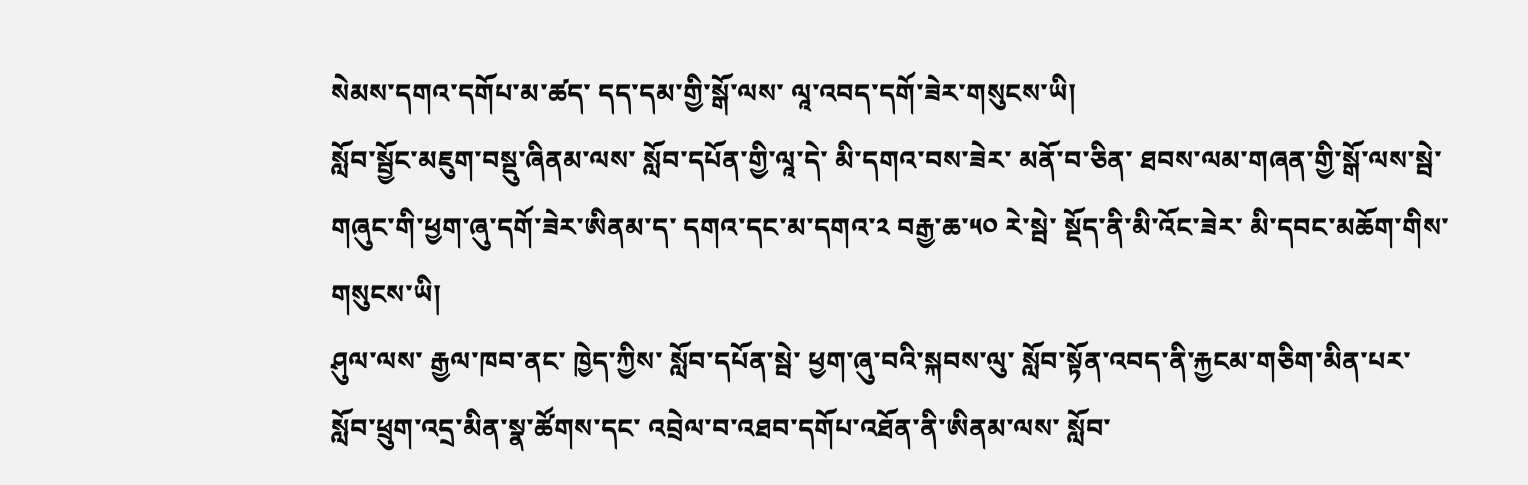སེམས་དགའ་དགོཔ་མ་ཚད་ དད་དམ་གྱི་སྒོ་ལས་ ལཱ་འབད་དགོ་ཟེར་གསུངས་ཡི།
སློབ་སྦྱོང་མཇུག་བསྡུ་ཞིནམ་ལས་ སློབ་དཔོན་གྱི་ལཱ་དེ་ མི་དགའ་བས་ཟེར་ མནོ་བ་ཅིན་ ཐབས་ལམ་གཞན་གྱི་སྒོ་ལས་སྦེ་ གཞུང་གི་ཕྱག་ཞུ་དགོ་ཟེར་ཨིནམ་ད་ དགའ་དང་མ་དགའ་༢ བརྒྱ་ཆ་༥༠ རེ་སྦེ་ སྡོད་ནི་མི་འོང་ཟེར་ མི་དབང་མཆོག་གིས་གསུངས་ཡི།
ཤུལ་ལས་ རྒྱལ་ཁབ་ནང་ ཁྱེད་ཀྱིས་ སློབ་དཔོན་སྦེ་ ཕྱག་ཞུ་བའི་སྐབས་ལུ་ སློབ་སྟོན་འབད་ནི་རྐྱངམ་གཅིག་མིན་པར་ སློབ་ཕྲུག་འདྲ་མིན་སྣ་ཚོགས་དང་ འབྲེལ་བ་འཐབ་དགོཔ་འཐོན་ནི་ཨིནམ་ལས་ སློབ་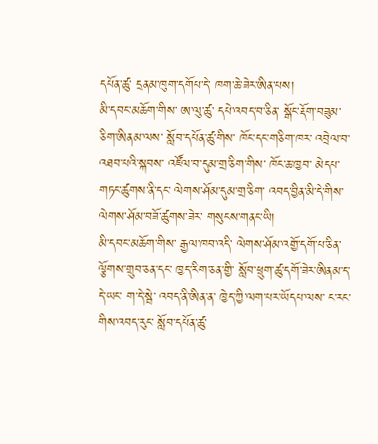དཔོན་ཚུ་ དྲནམ་ཁུག་དགོཔ་དེ་ ཁག་ཆེ་ཟེར་ཨིན་པས།
མི་དབང་མཆོག་གིས་ ཨ་ལུ་ཚུ་ དཔེ་འབད་བ་ཅིན་ སྒོང་རྡོག་བཟུམ་ཅིག་ཨིནམ་ལས་ སློབ་དཔོན་ཚུ་གིས་ ཁོང་དང་གཅིག་ཁར་ འབྲེལ་བ་འཐབ་པའི་སྐབས་ འཛོལ་བ་དུམ་གྲ་ཅིག་གིས་ ཁོང་ཆ་ཁྱབ་ མེདཔ་གཏང་ཚུགས་ནི་དང་ ལེགས་ཤོམ་དུམ་གྲ་ཅིག་ འབད་བྱིན་མི་དེ་གིས་ ལེགས་ཤོམ་བཟོ་ཚུགས་ཟེར་ གསུངས་གནང་ཡི།
མི་དབང་མཆོག་གིས་ རྒྱལ་ཁབ་འདི་ ལེགས་ཤོམ་འགྱོ་དགོ་པ་ཅིན་ ལྕོགས་གྲུབ་ཅན་དང་ ཁྱད་རིག་ཅན་གྱི་ སློབ་ཕྲུག་ཚུ་དགོ་ཟེར་ཨིནམ་ད་ དེ་ཡང་ ག་དེ་སྦེ་ འབད་ནི་ཨིན་ན་ ཁྱེད་ཀྱི་ལག་པར་ཡོདཔ་ལས་ ང་རང་གིས་འབད་རུང་ སློབ་དཔོན་ཚུ་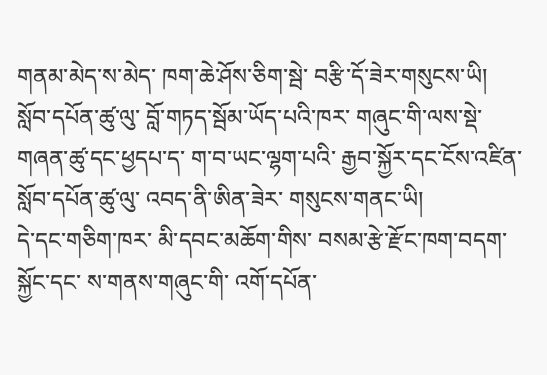གནམ་མེད་ས་མེད་ ཁག་ཆེ་ཤོས་ཅིག་སྦེ་ བརྩི་དོ་ཟེར་གསུངས་ཡི།
སློབ་དཔོན་ཚུ་ལུ་ བློ་གཏད་སྦོམ་ཡོད་པའི་ཁར་ གཞུང་གི་ལས་སྡེ་ གཞན་ཚུ་དང་ཕྱདཔ་ད་ ག་བ་ཡང་ལྷག་པའི་ རྒྱབ་སྐྱོར་དང་ངོས་འཛིན་ སློབ་དཔོན་ཚུ་ལུ་ འབད་ནི་ཨིན་ཟེར་ གསུངས་གནང་ཡི།
དེ་དང་གཅིག་ཁར་ མི་དབང་མཆོག་གིས་ བསམ་རྩེ་རྫོང་ཁག་བདག་སྐྱོང་དང་ ས་གནས་གཞུང་གི་ འགོ་དཔོན་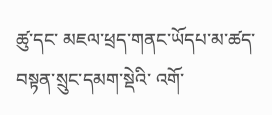ཚུ་དང་ མཇལ་ཕྲད་གནང་ཡོདཔ་མ་ཚད་ བསྟན་སྲུང་དམག་སྡེའི་ འགོ་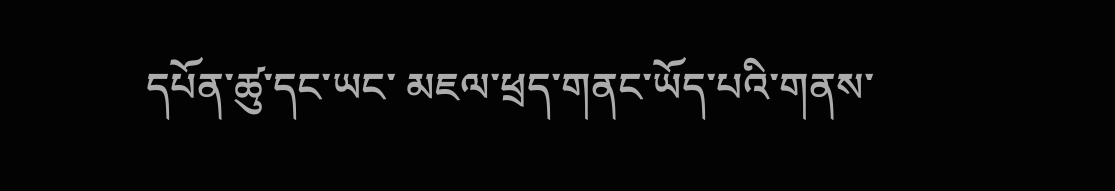དཔོན་ཚུ་དང་ཡང་ མཇལ་ཕྲད་གནང་ཡོད་པའི་གནས་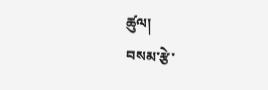ཚུལ།
བསམ་རྩེ་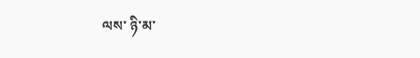ལས་ ཉི་མ་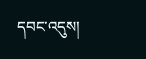དབང་འདུས།